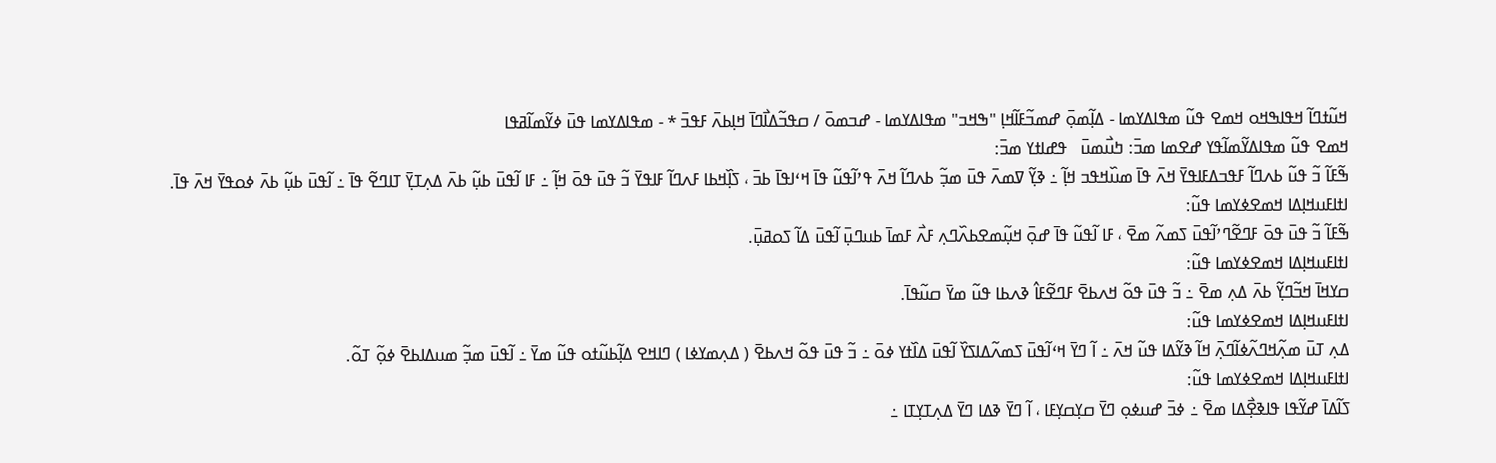ߞߎ߬ߙߣߊ߬ ߞߟߊߒߞߋ ߞߘߐ ߟߎ߬ ߘߟߊߡߌߘߊ - ߡߊ߲߬ߘߋ߲߫ ߝߘߏ߬ߓߊ߬ߞߊ߲ "ߒߞߏ" ߘߟߊߡߌߘߊ - ߝߏߘߋ߫ / ߛߟߏ߬ߡߊ߯ߣߊ߫ ߞߊ߲ߕߍ߫ ߓߟߏ߫ * - ߘߟߊߡߌߘߊ ߟߎ߫ ߦߌ߬ߘߊ߬ߥߟߊ
ߞߘߐ ߟߎ߬ ߘߟߊߡߌ߬ߘߊ߬ߟߌ ߝߐߘߊ ߘߏ߫: ߤߎ߯ߘߎ߫   ߟߝߊߙߌ ߘߏ߫:
ߒ߬ߓߊ߬ ߏ߬ ߟߎ߬ ߕߍߣߊ߬ ߓߟߏߡߓߊߟߌ߫ ߞߍ߫ ߟߊ߫ ߘߎ߰ߞߟߏ ߞߊ߲߬ ߸ ߢߌ߲߬ ߜߘߍ߫ ߟߎ߫ ߘߏ߲߬ ߕߍߣߊ߬ ߞߍ߫ ߟߴߊ߬ߟߎ߬ ߟߊ߫ ߞߵߊߟߊ߫ ߕߏ߫ ، ߖߊ߲߰ߞߕߊ ߓߍߣߊ߬ ߓߊߟߌ߫ ߏ߬ ߟߎ߫ ߟߋ߫ ߞߊ߲߬ ߸ ߓߊ ߊ߬ߟߎ߫ ߕߎ߲߬ ߕߍ߫ ߡߍ߲ߠߌ߲߫ ߠߊߣߐ߬ ߟߊ߫ ߸ ߊ߬ߟߎ߫ ߕߎ߲߬ ߕߍ߫ ߦߋߟߌ߫ ߞߍ߫ ߟߊ߫.
ߊߙߊߓߎߞߊ߲ߡߊ ߞߘߐߦߌߘߊ ߟߎ߬:
ߒ߬ߓߊ߬ ߏ߬ ߟߎ߫ ߟߋ߫ ߓߣߐ߬ߣߴߊ߬ߟߎ߫ ߖߘߍ߬ ߘߐ߫ ، ߓߊ ߊ߬ߟߎ߬ ߟߊ߫ ߝߋ߲߫ ߞߎ߲߬ߘߐߕߍ߰ߣߍ߲ ߓߍ߯ ߓߘߊ߫ ߕߎߣߎ߲߫ ߊ߬ߟߎ߫ ߡߊ߬ ߖߋߥߎ߲߫.
ߊߙߊߓߎߞߊ߲ߡߊ ߞߘߐߦߌߘߊ ߟߎ߬:
ߛߌߞߊ߫ ߞߏ߬ߣߌ߲߬ ߕߍ߫ ߡߍ߲ ߘߐ߫ ߸ ߏ߬ ߟߎ߫ ߟߋ߬ ߞߍߕߐ߫ ߓߣߐ߬ߓߊ߮ ߢߍߕߊ ߟߎ߬ ߘߌ߫ ߛߎ߬ߟߊ߫.
ߊߙߊߓߎߞߊ߲ߡߊ ߞߘߐߦߌߘߊ ߟߎ߬:
ߡߍ߲ ߠߎ߫ ߘߍ߲߬ߞߣߍ߬ߦߊ߬ߣߍ߲߫ ߞߊ߬ ߢߌ߬ߡߊ ߟߎ߬ ߞߍ߫ ߸ ߊ߬ ߣߌ߫ ߞߵߊ߬ߟߎ߫ ߖߘߍ߬ߡߊߖߌ߰ ߊ߬ߟߎ߫ ߡߊ߰ߙߌ ߦߋ߫ ߸ ߏ߬ ߟߎ߫ ߟߋ߬ ߞߍߕߐ߫ ( ߡߍ߲ߘߌߦߊ ) ߣߊߞߐ ߡߊ߲߬ߕߎ߬ߙߋ ߟߎ߬ ߘߌ߫ ߸ ߊ߬ߟߎ߫ ߘߏ߲߬ ߘߎߡߊߕߐ߫ ߦߋ߲߬ ߠߋ߬.
ߊߙߊߓߎߞߊ߲ߡߊ ߞߘߐߦߌߘߊ ߟߎ߬:
ߖߊ߬ߡߊ߫ ߝߌ߬ߟߊ ߟߊߢߐ߲߯ߡߊ ߘߐ߫ ߸ ߦߏ߫ ߝߎߦߋ߲ ߣߌ߫ ߛߌ߲ߛߌ߲ߓߊ ، ߊ߬ ߣߌ߫ ߢߡߊ ߣߌ߫ ߡߍ߲ߠߌ߲ߠߊ ߸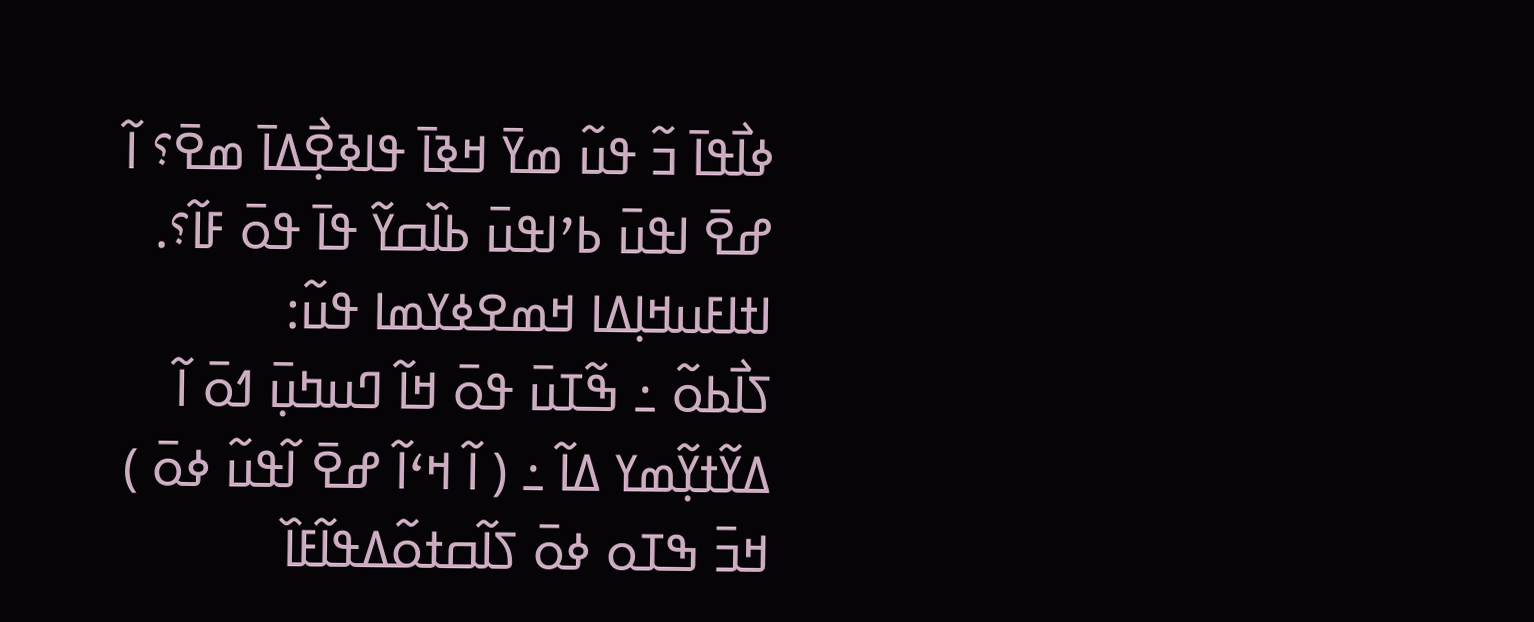ߦߊ߯ߟߊ߫ ߏ߬ ߟߎ߬ ߘߌ߫ ߞߢߊ߫ ߟߊߢߐ߲߯ߡߊ߫ ߘߐ߫؟ ߊ߬ ߝߐ߫ ߊߟߎ߫ ߕߴߊߟߎ߫ ߕߊ߰ߛߌ߬ ߟߊ߫ ߟߋ߫ ߓߊ߬؟.
ߊߙߊߓߎߞߊ߲ߡߊ ߞߘߐߦߌߘߊ ߟߎ߬:
ߖߊ߯ߕߋ߬ ߸ ߒ߬ߠߎ߫ ߟߋ߫ ߞߊ߬ ߣߎߤߎ߲߫ ߗߋ߫ ߊ߬ ߡߌ߬ߙߌ߲߬ߘߌ ߡߊ߬ ߸ ( ߊ߬ ߞߵߊ߬ ߝߐ߫ ߊ߬ߟߎ߬ ߦߋ߫ ) ߞߏ߫ ߒߠߋ ߦߋ߫ ߖߊ߬ߛߙߋ߬ߡߟߊ߬ߓߊ߰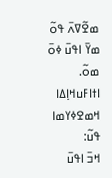ߘߐ߬ߜߍ߫ ߟߋ߬ ߘߌ߫ ߊߟߎ߫ ߦߋ߫ ߘߋ߬.
ߊߙߊߓߎߞߊ߲ߡߊ ߞߘߐߦߌߘߊ ߟߎ߬:
ߞߏ߫ ߊߟߎ߫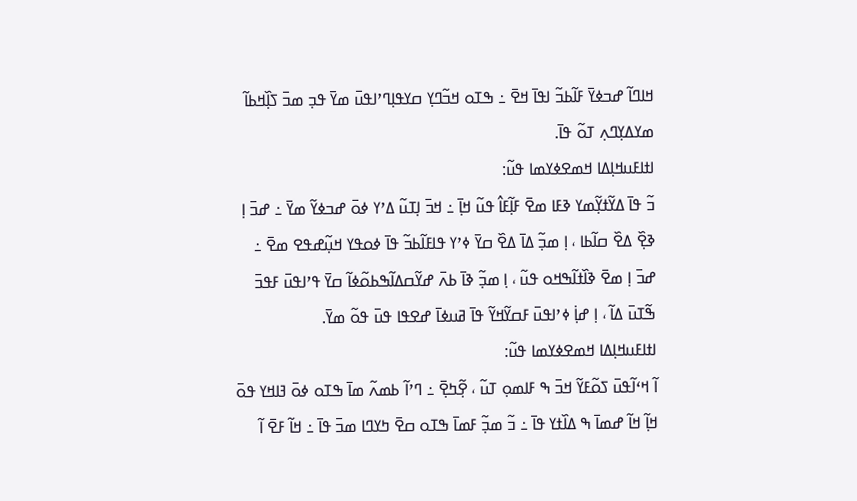ߞߊߣߊ߬ ߝߏߦߌ߫ ߓߊ߬ߕߏ߬ ߊߟߊ߫ ߞߐ߫ ߸ ߒߠߋ ߞߏ߬ߣߌ߲ ߛߌߟߊ߲ߣߴߊߟߎ߫ ߘߌ߫ ߟߏ߲ ߘߏ߫ ߖߊ߲߰ߞߕߊ߬ ߘߌߡߌ߲ߣߍ߲ ߠߋ߬ ߟߊ߫.
ߊߙߊߓߎߞߊ߲ߡߊ ߞߘߐߦߌߘߊ ߟߎ߬:
ߏ߬ ߟߊ߫ ߡߌ߬ߙߌ߲߬ߘߌ ߢߓߊ ߘߐ߫ ߓߊ߲߬ߓߊ߮ ߟߎ߬ ߞߊ߲߫ ߸ ߞߏ߫ ߊ߲ߠߎ߬ ߡߴߌ ߦߋ߫ ߝߏߦߌ߬ ߘߌ߫ ߸ ߝߏ߫ ߊ߲ ߢߐ߲߰ ߡߐ߰ ߛߊ߬ߕߊ ، ߊ߲ ߘߏ߲߬ ߡߊ߫ ߡߐ߰ ߛߌ߫ ߦߴߌ ߟߊߓߊ߬ߕߏ߬ ߟߊ߫ ߦߋߟߌ ߞߎ߲߬ߝߟߐ ߘߐ߫ ߸ ߝߏ߫ ߊ߲ ߘߐ߫ ߢߊ߰ߙߊ߬ߒߞߋ ߟߎ߬ ، ߊ߲ ߘߏ߲߬ ߢߊ߫ ߕߍ߫ ߝߌ߬ߛߡߊ߬ߒߕߋ߬ߦߊ߬ ߛߌ߫ ߟߴߊߟߎ߫ ߓߟߏ߫ ߒ߬ߠߎ߫ ߡߊ߬ ، ߊ߲ ߝߊ߲߭ ߦߴߊߟߎ߫ ߓߛߌ߬ߞߌ߬ ߟߊ߫ ߥߎߦߊ߫ ߝߐߟߊ ߟߎ߫ ߟߋ߬ ߘߌ߫.
ߊߙߊߓߎߞߊ߲ߡߊ ߞߘߐߦߌߘߊ ߟߎ߬:
ߊ߬ ߞߵߊ߬ߟߎ߫ ߖߋ߬ߓߌ߬ ߞߏ߫ ߒ ߓߊߘߋ߲ ߠߎ߬ ، ߐ߲߬ߤߐ߲߫ ߸ ߣߴߊ߬ ߕߘߍ߬ ߘߊ߫ ߒߠߋ ߦߋ߫ ߔߊߞߌ ߟߋ߫ ߞߊ߲߬ ߞߊ߬ ߝߘߊ߫ ߒ ߡߊ߰ߙߌ ߟߊ߫ ߸ ߏ߬ ߘߏ߲߬ ߓߘߊ߫ ߒߠߋ ߛߐ߫ ߤߌߣߊ ߘߏ߫ ߟߊ߫ ߸ ߞߊ߬ ߓߐ߫ ߊ߬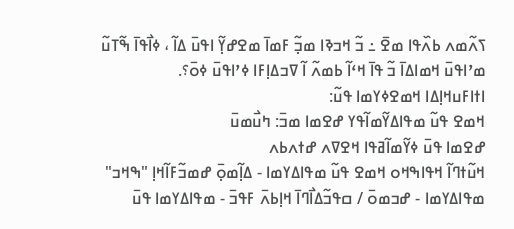ߖߍ߬ߘߍ ߕߍ߰ߟߊ ߘߐ߫ ߸ ߏ߬ ߞߏߢߊ ߘߏ߲߬ ߓߘߊ߫ ߘߐߝߌ߲߬ ߊߟߎ߫ ߡߊ߬ ، ߦߊ߯ߟߊ߫ ߒ߬ߠߎ߬ ߘߴߊߟߎ߫ ߞߘߊߡߊ߫ ߏ߬ ߟߊ߫ ߞߵߊ߬ ߕߘߍ߬ ߊ߬ ߜߏߡߊ߲ߓߊ ߦߴߊߟߎ߫ ߦߋ߫؟.
ߊߙߊߓߎߞߊ߲ߡߊ ߞߘߐߦߌߘߊ ߟߎ߬:
ߞߘߐ ߟߎ߬ ߘߟߊߡߌ߬ߘߊ߬ߟߌ ߝߐߘߊ ߘߏ߫: ߤߎ߯ߘߎ߫
ߝߐߘߊ ߟߎ߫ ߦߌ߬ߘߊ߬ߥߟߊ ߞߐߜߍ ߝߙߍߕߍ
ߞߎ߬ߙߣߊ߬ ߞߟߊߒߞߋ ߞߘߐ ߟߎ߬ ߘߟߊߡߌߘߊ - ߡߊ߲߬ߘߋ߲߫ ߝߘߏ߬ߓߊ߬ߞߊ߲ "ߒߞߏ" ߘߟߊߡߌߘߊ - ߝߏߘߋ߫ / ߛߟߏ߬ߡߊ߯ߣߊ߫ ߞߊ߲ߕߍ߫ ߓߟߏ߫ - ߘߟߊߡߌߘߊ ߟߎ߫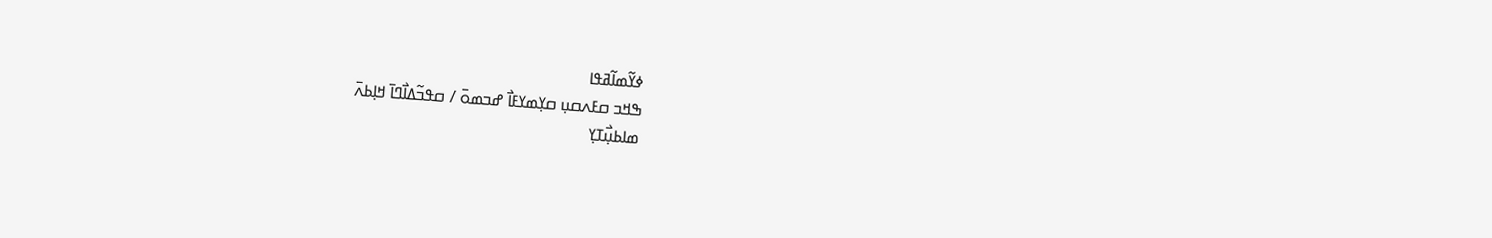ߦߌ߬ߘߊ߬ߥߟߊ
ߒߞߏ ߛߓߍߛߎ߲ ߛߌ߲ߘߌߓߊ߯ ߝߏߘߋ߫ / ߛߟߏ߬ߡߊ߯ߣߊ߫ ߞߊ߲ߕߍ߫
ߘߊߕߎ߲߯ߠߌ߲